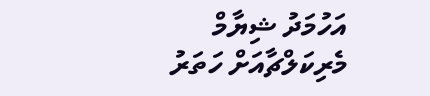އަހުމަދު ޝިޔާމް
މެރިކަލްޗާއަށް ހަތަރު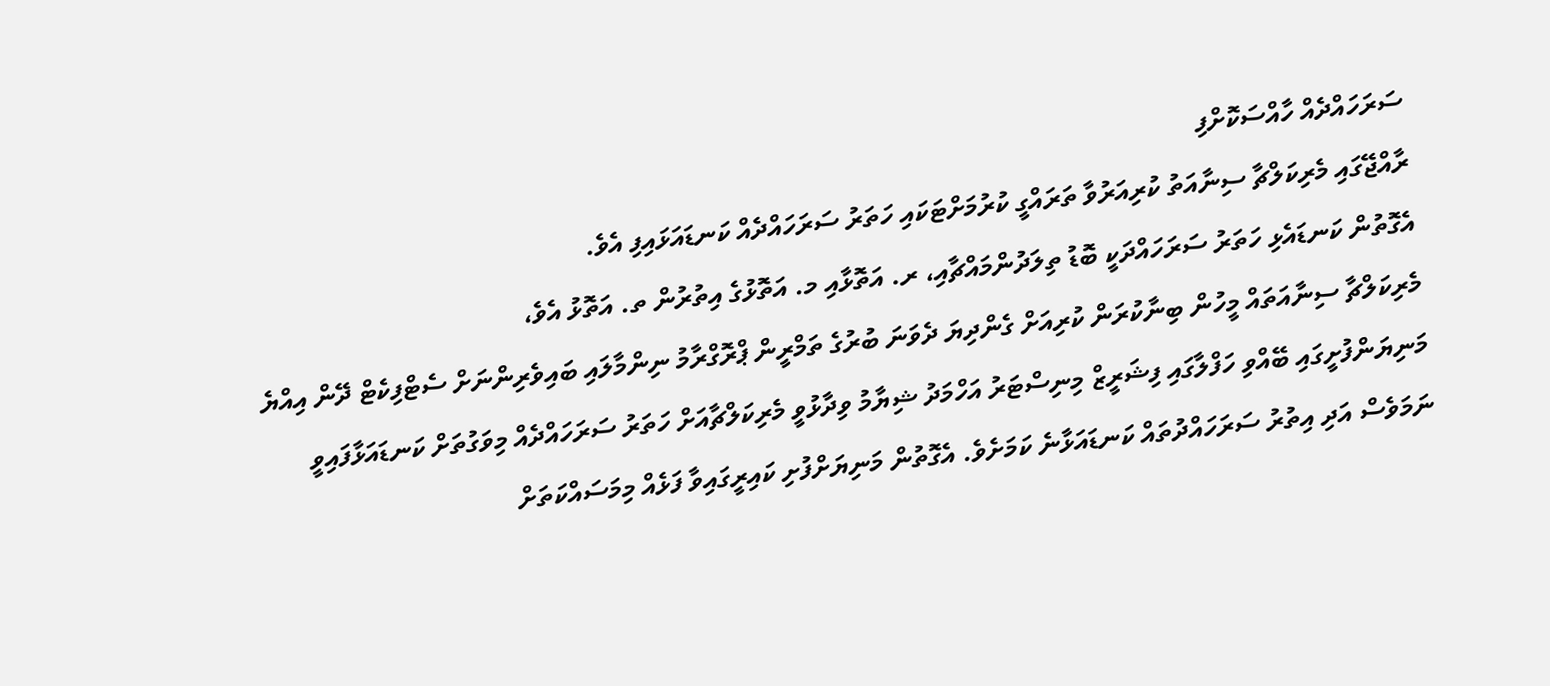ސަރަހައްދެއް ހާއްސަކޮށްފި
ރާއްޖޭގައި މެރިކަލްޗާ ސިނާއަތު ކުރިއަރުވާ ތަރައްގީ ކުރުމަށްޓަކައި ހަތަރު ސަރަހައްދެއް ކަނޑައަޅައިފި އެވެ.
އެގޮތުން ކަނޑައެޅި ހަތަރު ސަރަހައްދަކީ ބޮޑު ތިލަދުންމައްޗާއި، ރ. އަތޮޅާއި މ. އަތޮޅުގެ އިތުރުން ތ. އަތޮޅު އެވެ،
މެރިކަލްޗާ ސިނާއަތައް މީހުން ބިނާކުރަން ކުރިއަށް ގެންދިޔަ ދެވަނަ ބުރުގެ ތަމްރީން ޕްރޮގްރާމު ނިންމާލައި ބައިވެރިންނަށް ސެޓްފިކެޓް ދޭން އިއްޔެ މަނިޔަންފުށީގައި ބޭއްވި ހަފްލާގައި ފިޝަރީޒް މިނިސްޓަރު އަހްމަދު ޝިޔާމު ވިދާޅުވީ މެރިކަލްޗާއަށް ހަތަރު ސަރަހައްދެއް މިވަގުތަށް ކަނޑައަޅާފައިވީ ނަމަވެސް އަދި އިތުރު ސަރަހައްދުތައް ކަނޑައަޅާނެ ކަމަށެވެ. އެގޮތުން މަނިޔަށްފުށި ކައިރީގައިވާ ފަޅެއް މިމަސައްކަތަށް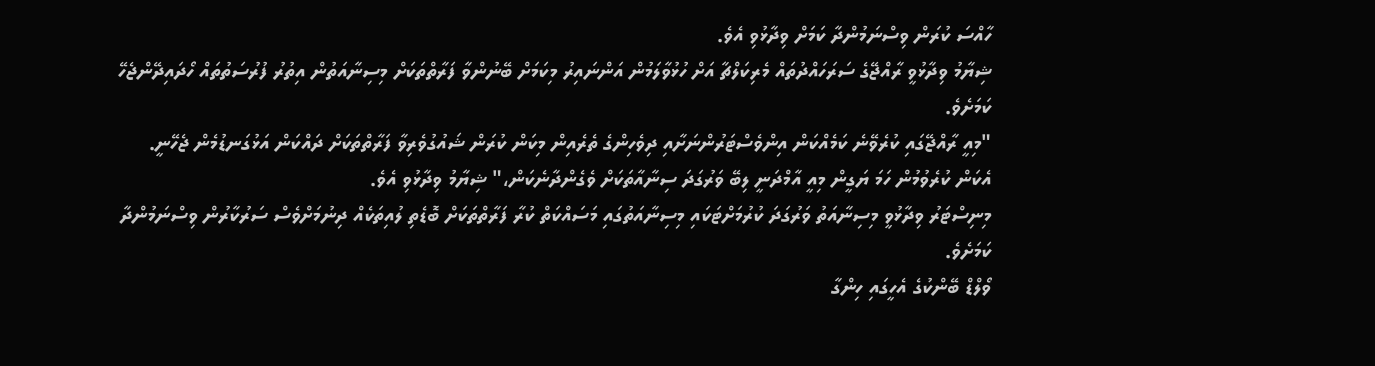ހާއްސަ ކުރަން ވިސްނަމުންދާ ކަމަށް ވިދާޅުވި އެވެ.
ޝިޔާމު ވިދާޅުވީ ރާއްޖޭގެ ސަރަހައްދުތައް މެރިކަލްޗާ އަށް ހުޅުވާލަމުން އަންނައިރު މިކަމަށް ބޭނުންވާ ފަރާތްތަކަށް މިސިނާއަތުން އިތުރު ފުރުސަތުތައް ހޯދައިދޭންޖެހޭ ކަމަށެވެ.
"މިއީ ރާއްޖޭގައި ކުރެވޭނެ ކަމެއްކަން އިންވެސްޓަރުންނަށާއި ދިވެހިންގެ ތެރެއިން މިކަން ކުރަން ޝައުގުވެރިވާ ފަރާތްތަކަށް ދައްކަން އަޅުގަނޑުމެން ޖެހޭނީ. އެކަން ކުރެވުމުން ހަމަ ޔަގީން މިއީ އާމްދަނީ ލިބޭ ވަރުގަދަ ސިނާއާތަކަށް ވެގެންދާނެކަން،" ޝިޔާމު ވިދާޅުވި އެވެ.
މިނިސްޓަރު ވިދާޅުވީ މިސިނާއަތު ވަރުގަދަ ކުރުމަށްޓަކައި މިސިނާއަތުގައި މަސައްކަތް ކުރާ ފަރާތްތަކަށް ބޮޑެތި ލުއިތަކެއް ދިނުމަށްވެސް ސަރުކާރުން ވިސްނަމުންދާ ކަމަށެވެ.
ވޯލްޑް ބޭންކުގެ އެހީގައި ހިންގާ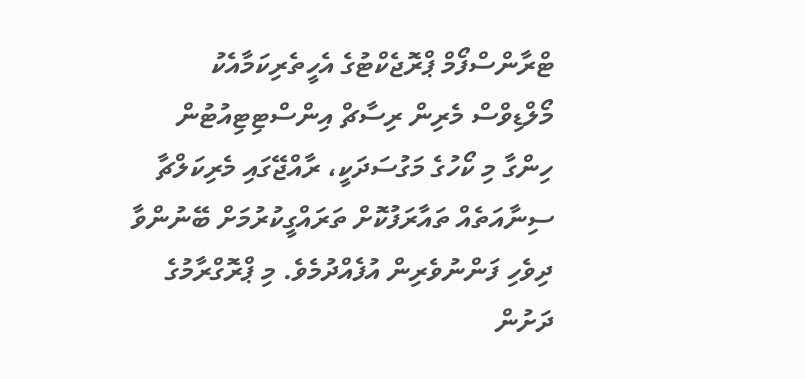ޓްރާންސްފޯމް ޕްރޮޖެކްޓުގެ އެހީތެރިކަމާއެކު މޯލްޑިވްސް މެރިން ރިސާޗް އިންސްޓިޓިއުޓުން ހިންގާ މި ކޯހުގެ މަގުސަދަކީ، ރާއްޖޭގައި މެރިކަލްޗާ ސިނާއަތެއް ތައާރަފުކޮށް ތަރައްގީކުރުމަށް ބޭނުންވާ ދިވެހި ފަންނުވެރިން އުފެއްދުމެވެ. މި ޕްރޮގްރާމުގެ ދަށުން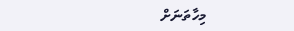މިހާތަނަށް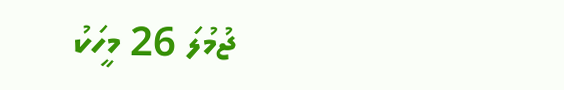ޖުމުލަ 26 މީހަކު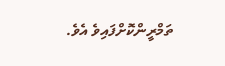ތަމްރީންކޮށްފައިވެ އެވެ.